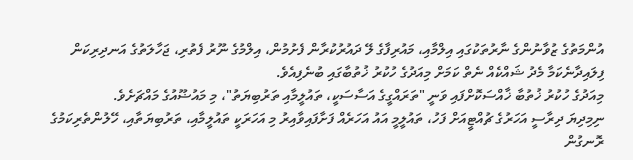އުންމަތުގެ ޒުވާނުންގެ ނާރުތަކުގައި އިލްމާއި، މައުރިފާގެ ލޭ ދައުރުކުރާން ފެށުމުން، އިލްމުގެ ނޫރު ފެތުރި، ޖަހާލަތުގެ އަނދިރިކަން ފިލައިދާނެކަމާ މެދު ޝައްކެއް ނެތް ކަމަށް މިއަދުގެ ހުކުރު ޚުތުބާގައި ބުނެފިއެވެ.
މިއަދުގެ ހުކުރު ޚުތުބާ ޚާއްސަކޮށްފައި ވަނީ "ތަރައްގީގެ އަސާސަކީ، ތައުލީމާއި ތަރުބިޔަތު"، މި މައުޟޫއުގެ މައްޗަށެވެ.
ނިމިދިޔަ ދިރާސީ އަހަރުގެ ޗުއްޓީއަށް ފަހު، ތައުލީމީ އައު އަހަރެއް ފަށާފައިވާއިރު މި އަހަރަކީ ތައުލީމާއި، ތަރުބިޔަތާއި، ހޭލުންތެރިކަމުގެ ރޮނގުން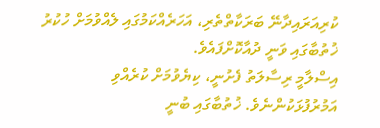ކުރިއަރައިދާނޭ ބަރަކާތްތެރި، އަހަރެއްކަމުގައި ލެއްވުމަށް ހުކުރު ޚުތުބާގައި ވަނީ ދުއާކޮށްފައެވެ.
އިސްލާމީ ރިސާލަތު ފެށުނީ، ކިޔެވުމަށް ކުރެއްވި އަމުރުފުޅަކުންނެވެ. ޚުތުބާގައި ބުނީ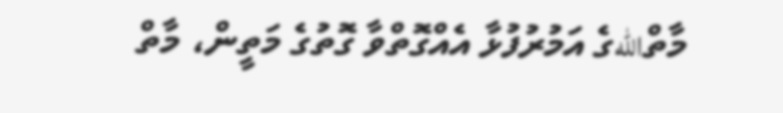މާތްاللهގެ އަމުރުފުޅާ އެއްގޮތްވާ ގޮތުގެ މަތީން، މާތް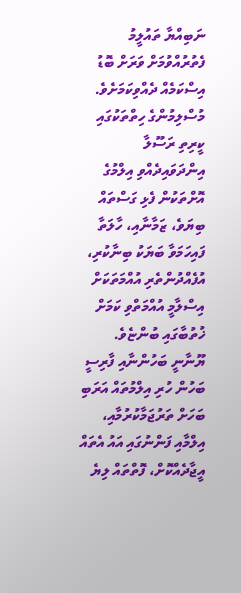ނަބިއްޔާ ތައުލީމު ފެތުރުއްވުމަށް ވަރަށް ބޮޑު އިސްކަމެއް ދެއްވިކަމަށެވެ. މުސްލިމުންގެ ހިތްތަކުގައި ކީރިތި ރަސޫލާ އިންދަވައިދެއްވި އިލްމުގެ އޮށްތަކުން ފެޅި ގަސްތައް ބިޔަވެ، ޒަމާނާއި، ހާލަތާ ފައިހަމަވާ ބަޔަކު ބިނާކުރި، އުފެއްދުންތެރި އުއްމަތަކަށް އިސްލާމީ އުއްމަތްވި ކަމަށް ޚުތުބާގައި ބުންޏެވެ.
ޔޫނާނީ ބަހުންނާއި ފާރިސީ ބަހުން ހުރި އިލްމުތައް އަރަބި ބަހަށް ތަރުޖަމާކުރުމާއި، އިލްމާއި ފަންނުގައި އައު އެތައް އީޖާދެއްކޮށް، ފޮތްތައް ލިޔެ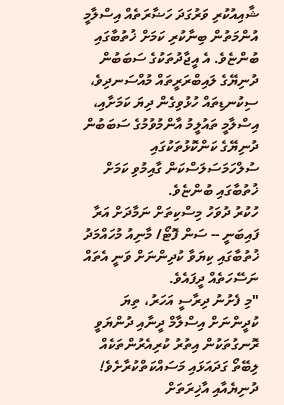ޝާއިއުކުރި ވަރުގަދަ ހަޟާރަތެއް އިސްލާމީ އުންމަތުން ބިނާކުރި ކަމަށް ޚުތުބާގައި ބުންޏެވެ. އެ އީޖާދުތަކުގެ ސަބަބުން ދުނިޔޭގެ ލައިބްރަރީތައް މުއްސަނދިވެ، ސިކުނޑިތައް ހުޅުވިގެން ދިޔަ ކަމަށާއި، އިސްލާމީ ތައުލީމު އާންމުވުމުގެ ސަބަބުން ދުނިޔޭގެ ކަންކޮޅުތަކުގައި ސުލްހަމަސަލަސްކަން ގާއިމުވި ކަމަށް ޚުތުބާގައި ބުންޏެވެ.
ހުކުރު ދުވަހު މިސްކިތަށް ނަމާދަށް އަރާ ފައިބަނީ -- ސަން ފޮޓޯ/ މާނިއު މުހައްމަދު
ޚުތުބާގައި ކިޔަވާ ކުދިންނަށް ވަނީ އެތައް ނަސޭހަތެއް ދީފައެވެ.
"މި ފެށުނު ދިރާސީ އަހަރު، ތިޔަ ކުދީންނަށް އިސްލާމް ދީނާއި ދުންޔަވީ ރޮނގުތަކުން އިތުރު ކުރިއެރުންތަކެއް ލިބޭތޯ ގަދައަޅައި މަސައްކަތްކުރާށެވެ! ދުނިޔެއާއި އާޚިރަތަށް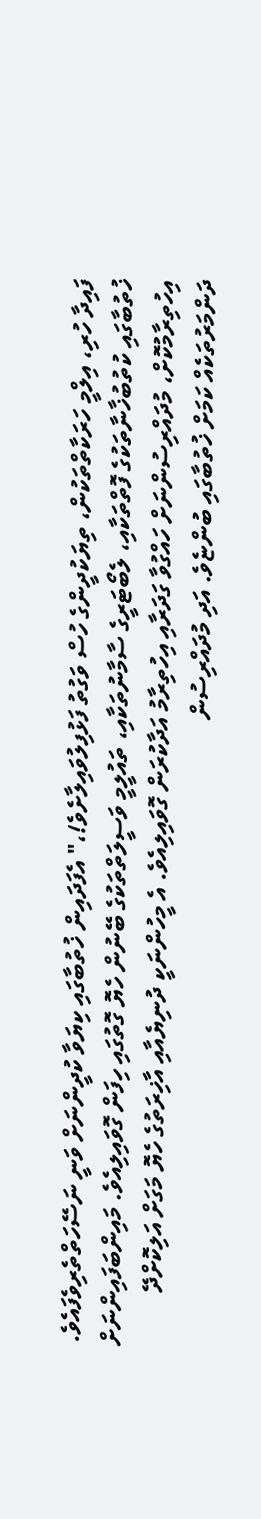ފައިދާ ހުރި، އިލްމީ ހަރަކާތްތަކުން، ތިޔަކުދީންގެ ހުސް ވަގުތު ފަޅުފިލުވައިލާށެވެ!،" އެފަދައިން ޚުތުބާގައި ކިޔަވާ ކުދީންނަށް ވަނީ ނަސޭހަތްތެރިވެފައެވެ.
ޚުތުބާގައި ކުތުބުޚާނާތަކުގެ ފޮތްތަކާއި، ލެބޯޓަރީގެ ސާމާނުތަކާއި، ތައުލީމީ ވަސީލަތްތަކުގެ ބޭނުން ހެޔޮ ގޮތުގައި ހިފަން ގޮވައިލިއެވެ. މައިންބަފައިންނަށް އިހުތިރާމުކޮށް، މުދައްރިސުންނަށް ހައްގުވާ ގަދަރާއި އިހުތިރާމު އަދާކުރަން ގޮވައިލިއެވެ. އެ މީހުންނަކީ ދުނިޔެއާއި އާޚިރަތުގެ ހެޔޮ މަގަށް އަލިކޮށްދޭ ދަންމަރުތަކެއް ކަމަށް ޚުތުބާގައި ބުންޏެވެ. އަދި މުދައްރިސުން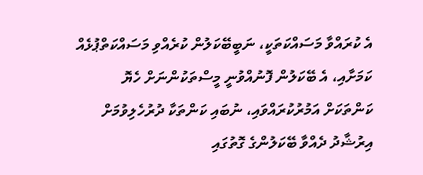އެ ކުރައްވާ މަސައްކަތަކީ، ނަބީބޭކަލުން ކުރެއްވި މަސައްކަތްޕުޅެއް ކަމަށާއި، އެ ބޭކަލުން ފޮނުއްވުނީ މީސްތަކުންނަށް ހެޔޮ ކަންތަކަށް އަމުރުކުރައްވައި، ނުބައި ކަންތަކާ ދުރުހެލިވުމަށް އިރުޝާދު ދެއްވާ ބޭކަލުންގެ ގޮތުގައި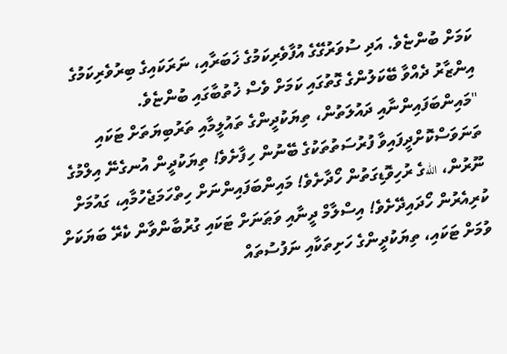ކަމަށް ބުންޏެވެ. އަދި ސުވަރުގޭގެ އުފާވެރިކަމުގެ ޚަބަރާއި، ނަރަކައިގެ ބިރުވެރިކަމުގެ އިންޒާރު ދެއްވާ ބޭކަލުންގެ ގޮތުގައި ކަމަށް ވެސް ޚުތުބާގައި ބުންޏެވެ.
"މައިންބަފައިންނާއި ދައުލަތުން، ތިޔަކުދީންގެ ތައުލީމާއި ތަރުބިޔަތަށް ޓަކައި ތަނަވަސްކޮށްދީފައިވާ ފުރުސަތުތަކުގެ ބޭނުން ހިފާށެވެ! ތިޔަކުދީން އުނގެނޭ އިލްމުގެ ނޫރުން، اللهގެ ރުހިވޮޑިގަތުން ހޯދާށެވެ! މައިންބަފައިންނަށް ހިތްހަމަޖެހުމާއި، ގައުމަށް ކުރިއެރުން ހޯދައިދޭށެވެ! އިސްލާމް ދީނާއި ވަޠަނަށް ޓަކައި ގުރުބާންވާން ކެރޭ ބަޔަކަށް ވުމަށް ޓަކައި، ތިޔަކުދީންގެ ހަށިތަކާއި ނަފުސުތައް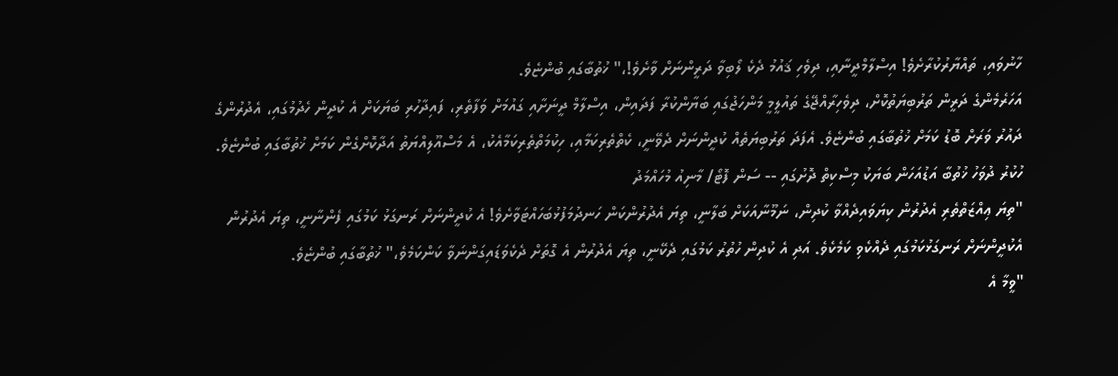ހާނުވައި، ތައްޔާރުކުރާށެވެ! އިސްލާމްދީނާއި، ދިވެހި ޤައުމު ދެކެ ލޯބިވާ ދަރީންނަށް ވާށެވެ!،" ޚުތުބާގައި ބުންޏެވެ.
އަހަރެމެންގެ ދަރީން ތަރުބިޔަތުކޮށް، ދިވެހިރާއްޖޭގެ ތައުލީމީ މަންހަޖުގައި ބަޔާންކުރާ ފަދައިން، އިސްލާމް ދީނަށާއި ގައުމަށް ވަފާތެރި، ފައިދާހުރި ބަޔަކަށް އެ ކުދީން ހެދުމުގައި، އެދުރުންގެ ދައުރު ވަރަށް ބޮޑު ކަމަށް ޚުތުބާގައި ބުންޏެވެ. އެފަދަ ތަރުބިޔަތެއް ކުދީންނަށް ދެވޭނީ، ކެތްތެރިކަމާއި، ހިކުމަތްތެރިކަމާއެކު، އެ މަސްއޫލިއްޔަތު އަދާކޮށްގެން ކަމަށް ޚުތުބާގައި ބުންޏެވެ.
ހުކުރު ދުވަހު ޚުތުބާ އަޑުއަހަން ބަޔަކު މިސްކިތް ދޮށުގައި -- ސަން ފޮޓޯ/ މާނިއު މުހައްމަދު
"ތިޔަ ޢިއްޒަތްތެރި އެދުރުން ކިޔަވައިދެއްވާ ކުދިން، ނަމޫނާއަކަށް ބަލާނީ، ތިޔަ އެދުރުންކަން ހަނދުމަފުޅުބަހައްޓަވާށެވެ! އެ ކުދީންނަށް ރަނގަޅު ކަމުގައި ފެންނާނީ، ތިޔަ އެދުރުން އެކުދީންނަށް ރަނގަޅުކަމުގައި ދެއްކެވި ކަމެކެވެ. އަދި އެ ކުދިން ހުތުރު ކަމުގައި ދެކޭނީ، ތިޔަ އެދުރުން އެ ގޮތަށް ދެކެވަޑައިގަންނަވާ ކަންކަމެވެ،" ޚުތުބާގައި ބުންޏެވެ.
"ވީމާ އެ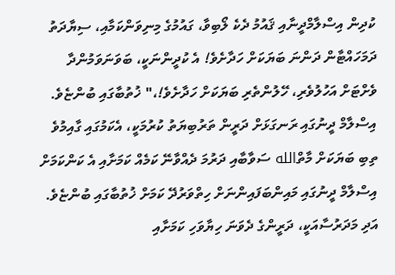ކުދިން އިސްލާމްދީނާއި ޤައުމު ދެކެ ލޯބިވާ، ގައުމުގެ މިނިވަންކަމާއި، ސިޔާދަތު ދަމަހައްޓާން ދަންނަ ބަޔަކަށް ހަދާށެވެ! އެ ކުދީންނަކީ، ބަވަނަވަމުންދާ ވެށްޓަށް އަހުލުވެރި، ހޭލުންތެރި ބަޔަކަށް ހަދާށެވެ!،" ޚުތުބާގައި ބުންޏެވެ.
އިސްލާމް ދީނުގައި ރަނގަޅަށް ދަރީން ތަރުބިޔަތު ކުރުމަކީ، އެކަމުގައި ގާއިމުވެ ތިބި ބަޔަކަށް މާތްالله ސަވާބާއި ދަރުމަ ދެއްވާނޭ ކަމެއް ކަމަށާއި އެ ކަންކަމަށް އިސްލާމް ދީނުގައި މައިންބަފައިންނަށް ހިތްވަރުދޭ ކަމަށް ޚުތުބާގައި ބުންޏެވެ.
އަދި މަދަރުސާއަކީ، ދަރީންގެ ދެވަނަ ހިޔާވަހި ކަމަށާއި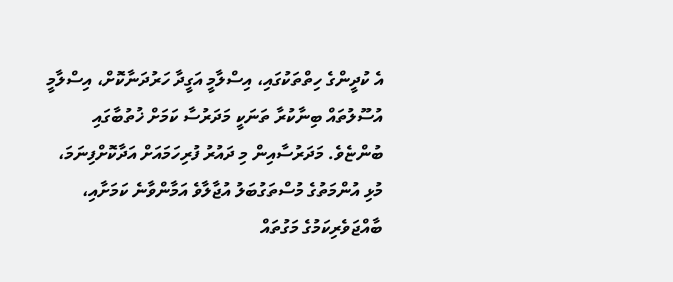އެ ކުދީންގެ ހިތްތަކުގައި، އިސްލާމީ އަގީދާ ހަރުދަނާކޮށް، އިސްލާމީ އުސޫލުތައް ބިނާކުރާ ތަނަކީ މަދަރުސާ ކަމަށް ޚުތުބާގައި ބުންޏެވެ. މަދަރުސާއިން މި ދައުރު ފުރިހަމައަށް އަދާކޮށްފިނަމަ، މުޅި އުންމަތުގެ މުސްތަގުބަލު އުޖާލާވެ އަމާންވާނެ ކަމަށާއި، ބާއްޖަވެރިކަމުގެ މަގުތައް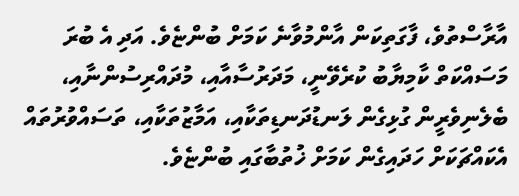އާރާސްތުވެ، ފާގަތިކަން އާންމުވާނެ ކަމަށް ބުންޏެވެ. އަދި އެ ބުރަ މަސައްކަތް ކާމިޔާބު ކުރެވޭނީ، މަދަރުސާއާއި، މުދައްރިސުންނާއި، ބެލެނިވެރީން ގުޅިގެން ލަނޑުދަނޑިތަކާއި، އަމާޒުތަކާއި، ތަސައްވުރުތައް އެކައްޗަކަށް ހަދައިގެން ކަމަށް ޚުތުބާގައި ބުންޏެވެ.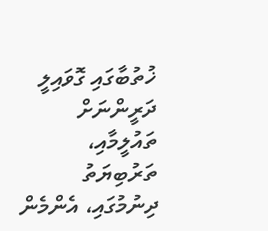ޚުތުބާގައި ގޮވައިލީ ދަރީންނަށް ތައުލީމާއި، ތަރުބިޔަތު ދިނުމުގައި، އެންމެން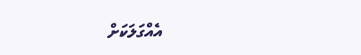އެއްގަލަކަށް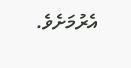އެރުމަށެވެ.